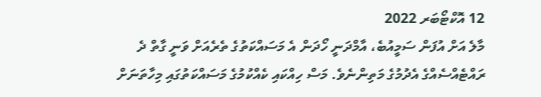12 އޮކްޓޯބަރ 2022
މާލެ އަށް އުފަން ސަމީއުބެ، އާމްދަނީ ހޯދަން އެ މަސައްކަތުގެ ތެރެއަށް ވަނީ ގާތް ދެ ރައްޓެއްސެއްގެ އެދުމުގެ މަތިންނެވެ. މަސް ހިއްކައި ކެއްކުމުގެ މަސައްކަތުގައި މިހާތަނަށް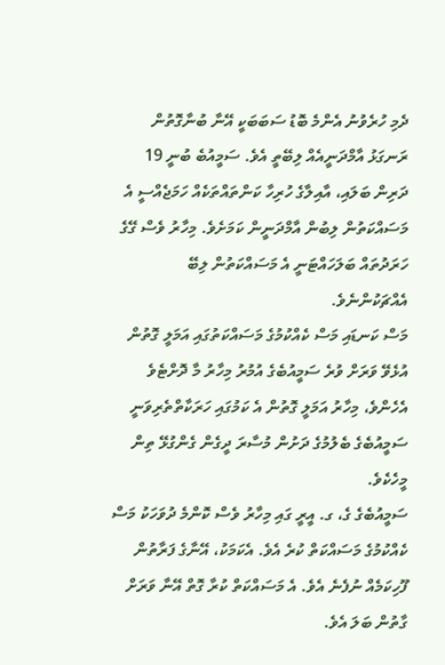ދެމި ހުރެވުނު އެންމެ ބޮޑު ސަބަބަކީ އޭނާ ބުނާގޮތުން ރަނގަޅު އާމްދަނީއެއް ލިބޭތީ އެވެ. ސަމީއުބެ ބުނީ 19 ދަރިން ބަލައި، އާއިލާގެ ހުރިހާ ކަންތައްތަކެއް ހަމަޖެއްސީ އެ މަސައްކަތުން ލިބުން އާމްދަނީން ކަމަށެވެ. މިހާރު ވެސް ގޭގެ ހަރަދުތައް ބަލަހައްޓަނީ އެ މަސައްކަތުން ލިބޭ އެއްޗަކުންނެވެ.
މަސް ކަނޑައި މަސް ކެއްކުމުގެ މަސައްކަތުގައި އަމަލީ ގޮތުން އުޅެވޭ ވަރަށް ވުރެ ސަމީއުބެގެ އުމުރު މިހާރު މާ ދޮށްޓެވެ އެހެންވެ، މިހާރު އަމަލީ ގޮތުން އެ ކަމުގައި ހަރަކާތްތެރިވަނީ ސަމީއުބެގެ ބެލުމުގެ ދަށުން މުސާރަ ދީގެން ގެންގުޅޭ ތިން މީހެކެވެ.
ސަމީއުބެގެ ގެ، ގ. އީރީ ގައި މިހާރު ވެސް ކޮންމެ ދުވަހަކު މަސް ކެއްކުމުގެ މަސައްކަތް ކުރެ އެވެ. އެކަމަކު، އޭނާގެ ފަރާތުން ފޫހިކަމެއް ނުފެނެ އެވެ. އެ މަސައްކަތް ކުރާ ގޮތް އޭނާ ވަރަށް ގާތުން ބަލަ އެވެ.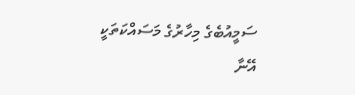ސަމީއުބެގެ މިހާރުގެ މަސައްކަތަކީ އޭނާ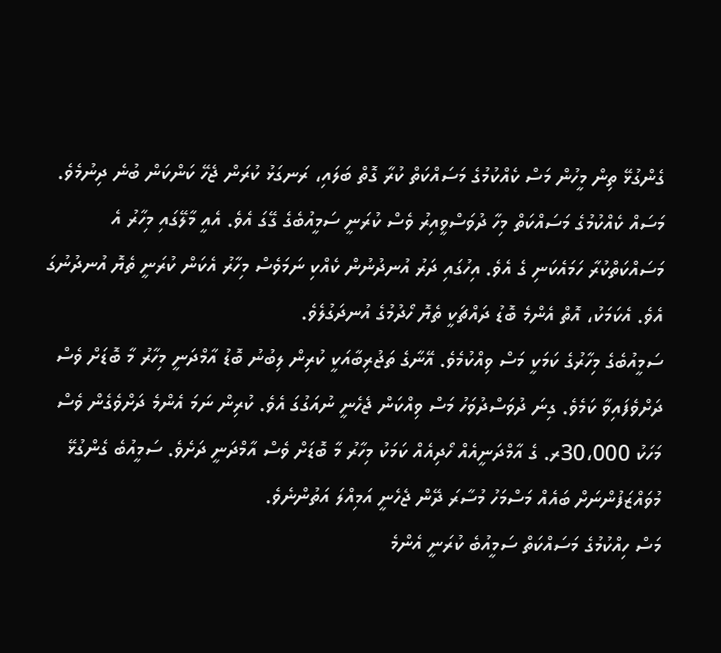ގެންގުޅޭ ތިން މީހުން މަސް ކެއްކުމުގެ މަސައްކަތް ކުރާ ގޮތް ބަލައި، ރަނގަޅު ކުރަން ޖެހޭ ކަންކަން ބުނެ ދިނުމެވެ.
މަސައް ކެއްކުމުގެ މަސައްކަތް މިހާ ދުވަސްވީއިރު ވެސް ކުރަނީ ސަމީއުބެގެ ގޭގަ އެވެ. އެއީ މާލޭގައި މިހާރު އެ މަސައްކަތްކުރާ ހަމައެކަނި ގެ އެވެ. އިހުގައި ދަރު އުނދުނުން ކެއްކި ނަމަވެސް މިހާރު އެކަން ކުރަނީ ތެޔޮ އުނދުނުގަ އެވެ. އެކަމަކު، އޮތް އެންމެ ބޮޑު ދައްޗަކީ ތެޔޮ ހޯދުމުގެ އުނދަގުލެވެ.
ސަމީއުބެގެ މިހާރުގެ ކަމަކީ މަސް ވިއްކުމެވެ. އޭނާގެ ތަޖުރިބާއަކީ ކުރިން ލިބުނު ބޮޑު އާމްދަނީ މިހާރު މާ ބޮޑަށް ވެސް ދަށްވެފައިވާ ކަމެވެ. ގިނަ ދުވަސްދުވަހު މަސް ވިއްކަން ޖެހެނީ ނުއަގުގަ އެވެ. ކުރިން ނަމަ އެންމެ ދަށްވެގެން ވެސް މަހަކު 30،000ރ. ގެ އާމްދަނީއެއް ހޯދިއެއް ކަމަކު މިހާރު މާ ބޮޑަށް ވެސް އާމްދަނީ ދަށެވެ. ސަމީއުބެ ގެންގުޅޭ މުވައްޒަފުންނަށް ބައެއް މަސްމަހު މުސާރަ ދޭން ޖެހެނީ އަމިއްލަ އަތުންނެވެ.
މަސް ހިއްކުމުގެ މަސައްކަތް ސަމީއުބެ ކުރަނީ އެންމެ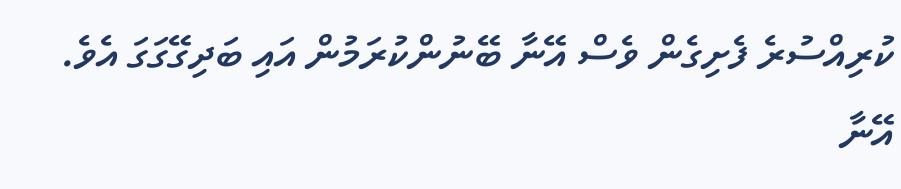ކުރިއްސުރެ ފެށިގެން ވެސް އޭނާ ބޭނުންކުރަމުން އައި ބަދިގޭގަގަ އެވެ. އޭނާ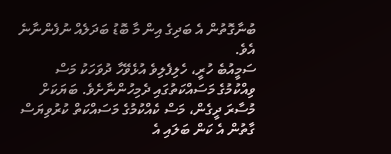ބުނާގޮތުން އެ ބަދިގެ އިން މާ ބޮޑު ބަދަލެއް ނުފެންނާނެ އެވެ.
ސަމީއުބެ ހުރީ، ހެލިފެލިވެ އުޅެވޭހާ ދުވަހަކު މަސް ވިއްކުމުގެ މަސައްކަތުގައި ދެމިހުންނާށެވެ. ބަޔަކަށް މުސާރަ ދީގެން، މަސް ކެއްކުމުގެ މަސައްކަތް ކުރުވިޔަސް ގާތުން އެ ކަން ބަލައި އެ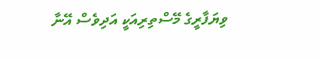ވިޔަފާރީގެ މޭސްތިރިއަކީ އަދިވެސް އޭނާ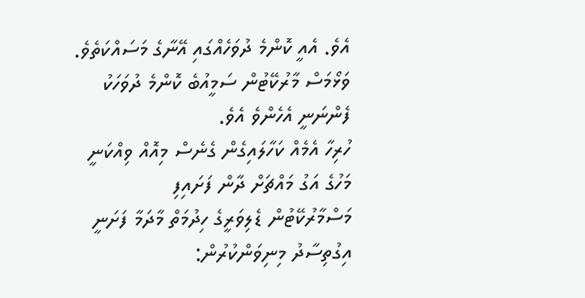އެވެ. އެއީ ކޮންމެ ދުވަހެއްގައި އޭނާގެ މަސައްކަތެވެ. ވަޅޯމަސް މާރުކޭޓުން ސަމީއުބެ ކޮންމެ ދުވަހަކު ފެންނަނީ އެހެންވެ އެވެ.
ހުރިހާ އެމެއް ކަހާލައިގެން ގެނެސް މިއޮއް ވިއްކަނީ
މަހުގެ އަގު މައްޗަށް ދާން ފަށައިފި
މަސްމާރުކޭޓުން ޑެލިވަރީގެ ހިދުމަތް މާދަމާ ފަށަނީ
އިގުތިސާދު މިނިވަންކުރުން: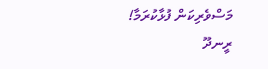މަސްވެރިކަން ފުޅާކުރަމާ!
ރީނދޫ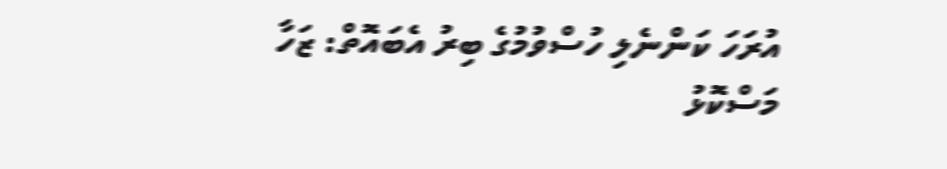އުރަހަ ކަންނެލި ހުސްވުމުގެ ބިރު އެބައޮތް: ޒަހާ
މަސްކޮޅު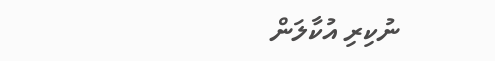ނުކިރި އުކާލަން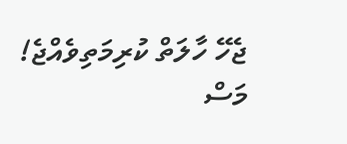ޖެހޭ ހާލަތް ކުރިމަތިވެއްޖެ!
މަސް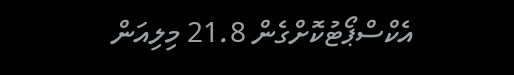އެކްސްޕޯޓުކޮށްގެން 21.8 މިލިއަން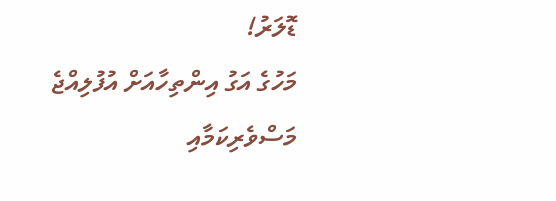ޑޮލަރު!
މަހުގެ އަގު އިންތިހާއަށް އުފުލިއްޖެ
މަސްވެރިކަމާއި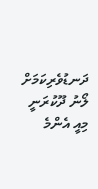ދަނޑުވެރިކަމަށް ލޯނު ދޫކުރަނީ
މިއީ އެންމެ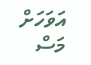އަވަހަށް މަސް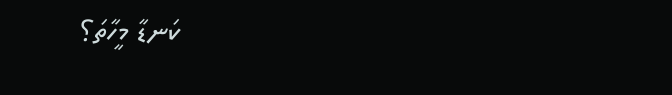ކަނޑާ މީހާތަ؟